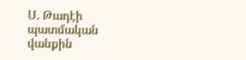Ս. Թադէի պատմական վանքին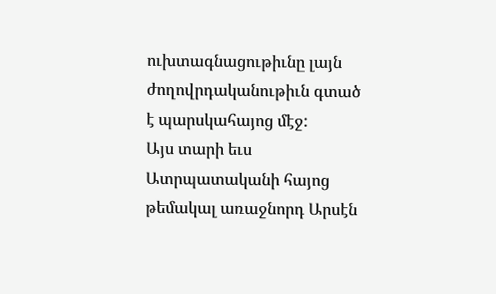ուխտագնացութիւնը լայն ժողովրդականութիւն գտած է պարսկահայոց մէջ:
Այս տարի եւս Ատրպատականի հայոց թեմակալ առաջնորդ Արսէն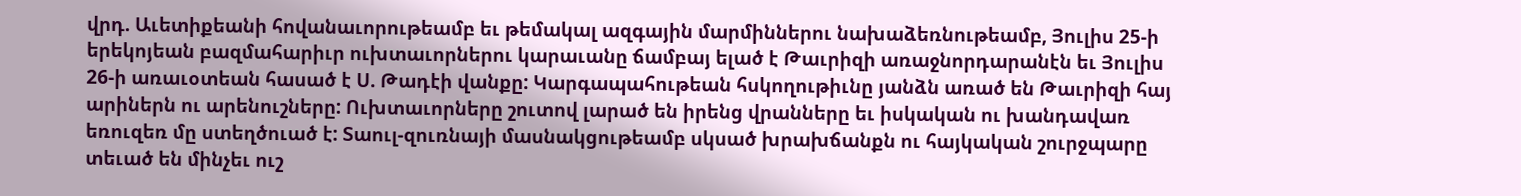վրդ. Աւետիքեանի հովանաւորութեամբ եւ թեմակալ ազգային մարմիններու նախաձեռնութեամբ, Յուլիս 25-ի երեկոյեան բազմահարիւր ուխտաւորներու կարաւանը ճամբայ ելած է Թաւրիզի առաջնորդարանէն եւ Յուլիս 26-ի առաւօտեան հասած է Ս. Թադէի վանքը: Կարգապահութեան հսկողութիւնը յանձն առած են Թաւրիզի հայ արիներն ու արենուշները: Ուխտաւորները շուտով լարած են իրենց վրանները եւ իսկական ու խանդավառ եռուզեռ մը ստեղծուած է: Տաուլ-զուռնայի մասնակցութեամբ սկսած խրախճանքն ու հայկական շուրջպարը տեւած են մինչեւ ուշ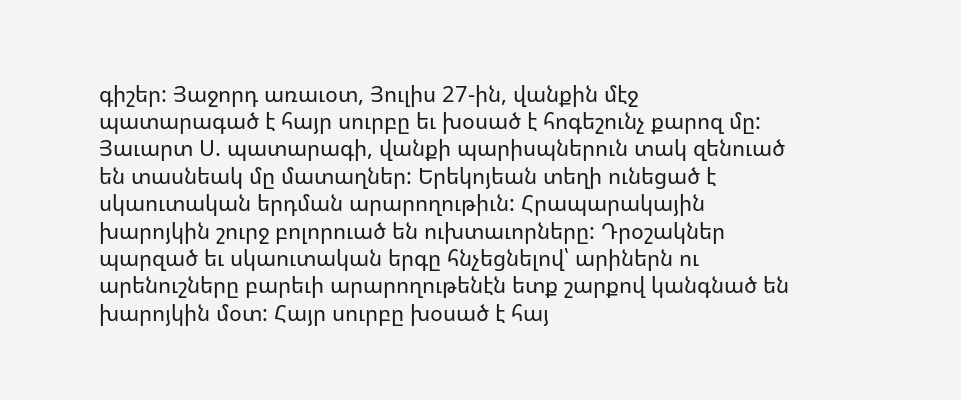գիշեր: Յաջորդ առաւօտ, Յուլիս 27-ին, վանքին մէջ պատարագած է հայր սուրբը եւ խօսած է հոգեշունչ քարոզ մը: Յաւարտ Ս. պատարագի, վանքի պարիսպներուն տակ զենուած են տասնեակ մը մատաղներ: Երեկոյեան տեղի ունեցած է սկաուտական երդման արարողութիւն: Հրապարակային խարոյկին շուրջ բոլորուած են ուխտաւորները: Դրօշակներ պարզած եւ սկաուտական երգը հնչեցնելով՝ արիներն ու արենուշները բարեւի արարողութենէն ետք շարքով կանգնած են խարոյկին մօտ: Հայր սուրբը խօսած է հայ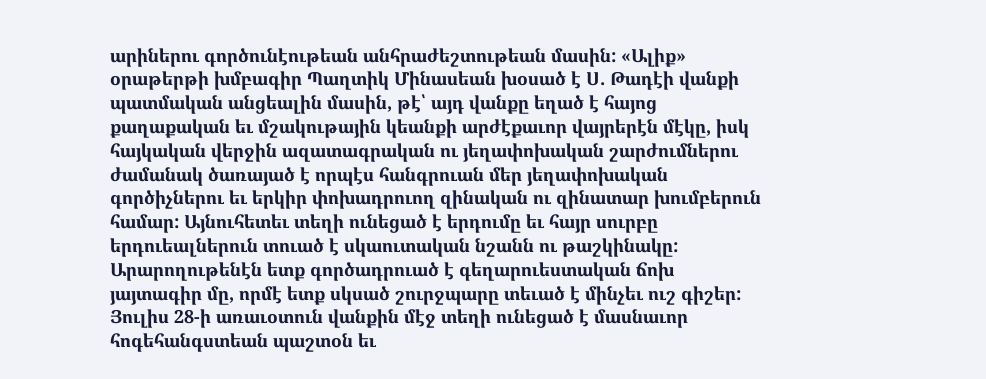արիներու գործունէութեան անհրաժեշտութեան մասին: «Ալիք» օրաթերթի խմբագիր Պաղտիկ Մինասեան խօսած է Ս. Թադէի վանքի պատմական անցեալին մասին, թէ՝ այդ վանքը եղած է հայոց քաղաքական եւ մշակութային կեանքի արժէքաւոր վայրերէն մէկը, իսկ հայկական վերջին ազատագրական ու յեղափոխական շարժումներու ժամանակ ծառայած է որպէս հանգրուան մեր յեղափոխական գործիչներու եւ երկիր փոխադրուող զինական ու զինատար խումբերուն համար: Այնուհետեւ տեղի ունեցած է երդումը եւ հայր սուրբը երդուեալներուն տուած է սկաուտական նշանն ու թաշկինակը: Արարողութենէն ետք գործադրուած է գեղարուեստական ճոխ յայտագիր մը, որմէ ետք սկսած շուրջպարը տեւած է մինչեւ ուշ գիշեր: Յուլիս 28-ի առաւօտուն վանքին մէջ տեղի ունեցած է մասնաւոր հոգեհանգստեան պաշտօն եւ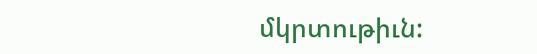մկրտութիւն: